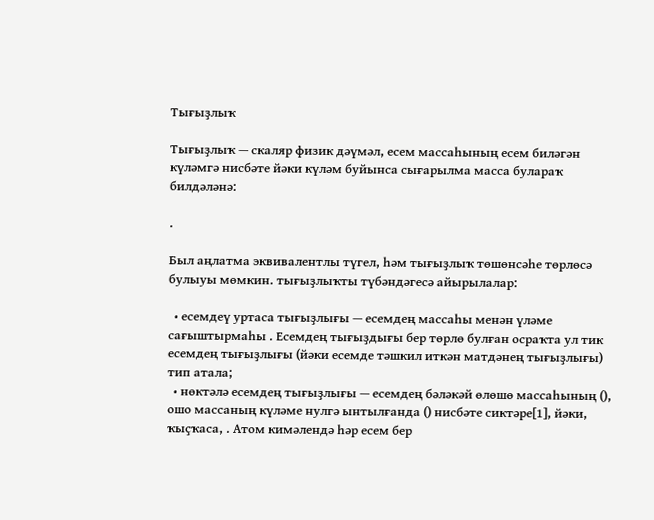Тығыҙлыҡ

Тығыҙлыҡ — скаляр физик дәүмәл, есем массаһының есем биләгән күләмгә нисбәте йәки күләм буйынса сығарылма масса булараҡ билдәләнә:

.

Был аңлатма эквивалентлы түгел, һәм тығыҙлыҡ төшөнсәһе төрлөсә булыуы мөмкин. тығыҙлыҡты түбәндәгесә айырылалар:

  • есемдеү уртаса тығыҙлығы — есемдең массаһы менән үләме сағыштырмаһы . Есемдең тығыҙдығы бер төрлө булған осраҡта ул тик есемдең тығыҙлығы (йәки есемде тәшкил иткән матдәнең тығыҙлығы) тип атала;
  • нөктәлә есемдең тығыҙлығы — есемдең бәләкәй өлөшө массаһының (), ошо массаның күләме нулгә ынтылғанда () нисбәте сиктәре[1], йәки, ҡыҫҡаса, . Атом кимәлендә һәр есем бер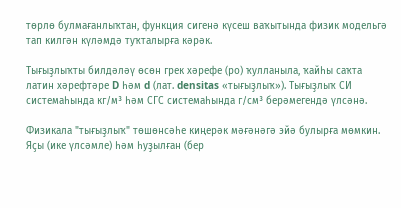төрлө булмағанлыҡтан, функция сигенә күсеш ваҡытында физик модельгә тап килгән күләмдә туҡталырға кәрәк.

Тығыҙлыҡты билдәләү өсөн грек хәрефе (ро) ҡулланыла, ҡайһы саҡта латин хәрефтәре D һәм d (лат. densitas «тығыҙлыҡ»). Тығыҙлыҡ СИ системаһында кг/м³ һәм СГС системаһында г/см³ берәмегендә үлсәнә.

Физикала "тығыҙлыҡ" төшөнсәһе киңерәк мәғәнәгә эйә булырға мөмкин. Яҫы (ике үлсәмле) һәм һуҙылған (бер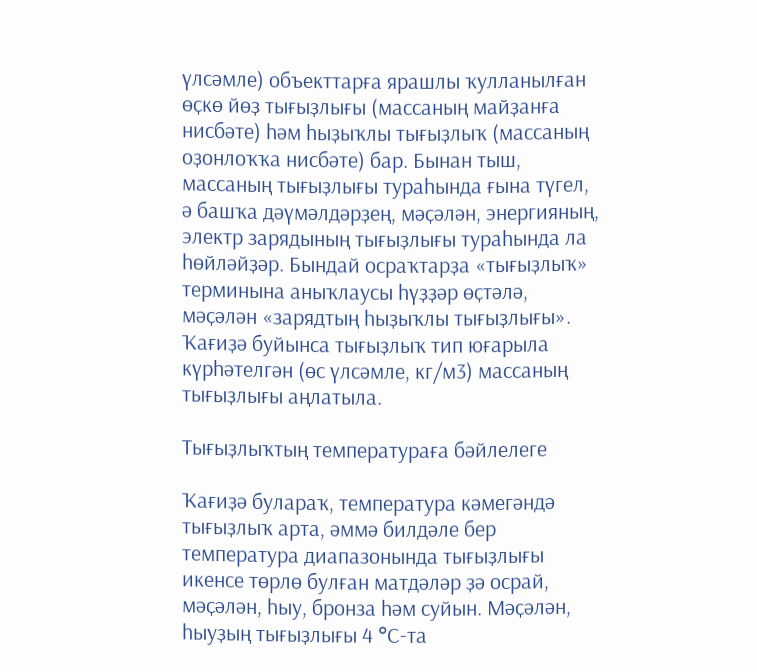үлсәмле) объекттарға ярашлы ҡулланылған өҫкө йөҙ тығыҙлығы (массаның майҙанға нисбәте) һәм һыҙыҡлы тығыҙлыҡ (массаның оҙонлоҡҡа нисбәте) бар. Бынан тыш, массаның тығыҙлығы тураһында ғына түгел, ә башҡа дәүмәлдәрҙең, мәҫәлән, энергияның, электр зарядының тығыҙлығы тураһында ла һөйләйҙәр. Бындай осраҡтарҙа «тығыҙлыҡ» терминына аныҡлаусы һүҙҙәр өҫтәлә, мәҫәлән «зарядтың һыҙыҡлы тығыҙлығы». Ҡағиҙә буйынса тығыҙлыҡ тип юғарыла күрһәтелгән (өс үлсәмле, кг/м3) массаның тығыҙлығы аңлатыла.

Тығыҙлыҡтың температураға бәйлелеге

Ҡағиҙә булараҡ, температура кәмегәндә тығыҙлыҡ арта, әммә билдәле бер температура диапазонында тығыҙлығы икенсе төрлө булған матдәләр ҙә осрай, мәҫәлән, һыу, бронза һәм суйын. Мәҫәлән, һыуҙың тығыҙлығы 4 °C-та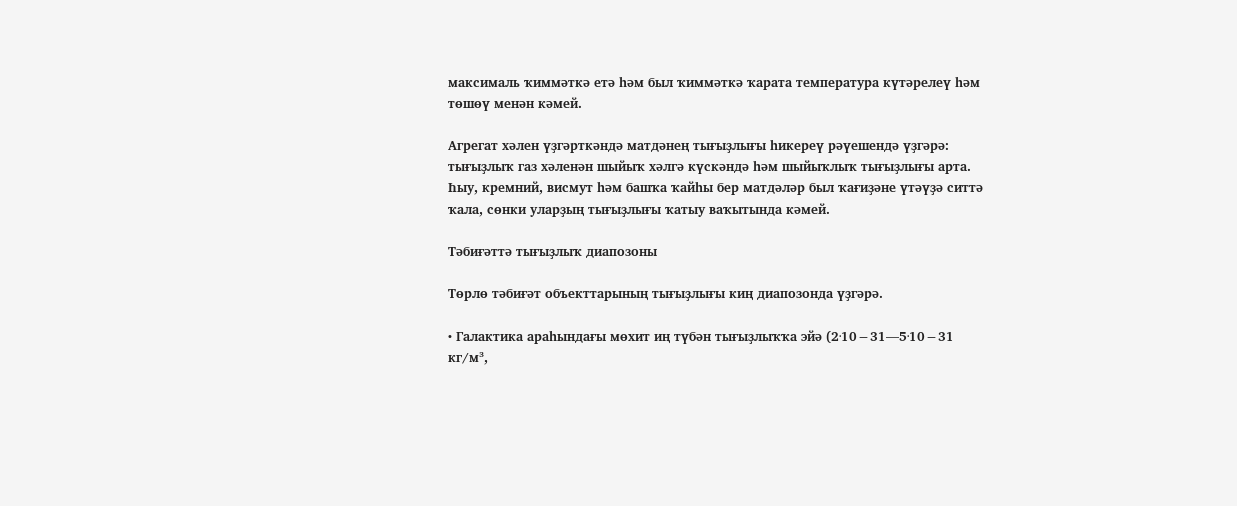максималь ҡиммәткә етә һәм был ҡиммәткә ҡарата температура күтәрелеү һәм төшөү менән кәмей.

Агрегат хәлен үҙгәрткәндә матдәнең тығыҙлығы һикереү рәүешендә үҙгәрә: тығыҙлыҡ газ хәленән шыйыҡ хәлгә күскәндә һәм шыйыҡлыҡ тығыҙлығы арта. Һыу, кремний, висмут һәм башҡа ҡайһы бер матдәләр был ҡағиҙәне үтәүҙә ситтә ҡала, сөнки уларҙың тығыҙлығы ҡатыу ваҡытында кәмей.

Тәбиғәттә тығыҙлыҡ диапозоны

Төрлө тәбиғәт объекттарының тығыҙлығы киң диапозонда үҙгәрә.

• Галактика араһындағы мөхит иң түбән тығыҙлыҡҡа эйә (2·10−31—5·10−31 кг/м³,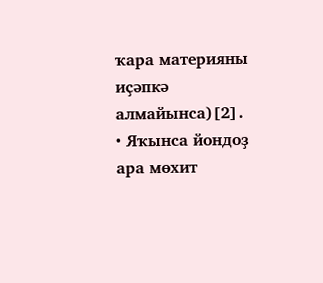ҡара материяны иҫәпкә алмайынса)[2].
• Яҡынса йондоҙ ара мөхит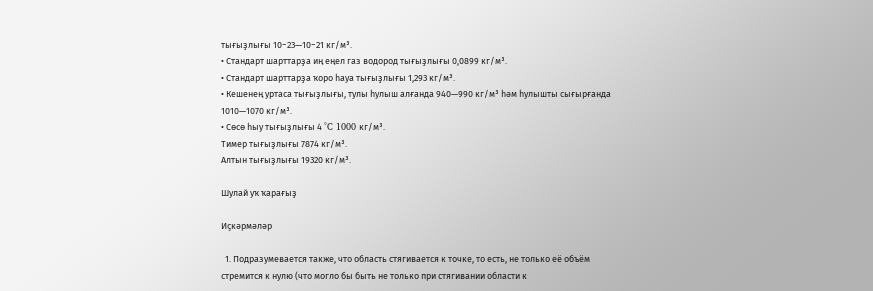тығыҙлығы 10−23—10−21 кг/м³.
• Стандарт шарттарҙа иң еңел газ водород тығыҙлығы 0,0899 кг/м³.
• Стандарт шарттарҙа ҡоро һауа тығыҙлығы 1,293 кг/м³.
• Кешенең уртаса тығыҙлығы, тулы һулыш алғанда 940—990 кг/м³ һәм һулышты сығырғанда 1010—1070 кг/м³.
• Сөсө һыу тығыҙлығы 4 °C 1000 кг/м³.
Тимер тығыҙлығы 7874 кг/м³.
Алтын тығыҙлығы 19320 кг/м³.

Шулай уҡ ҡарағыҙ

Иҫкәрмәләр

  1. Подразумевается также, что область стягивается к точке, то есть, не только её объём стремится к нулю (что могло бы быть не только при стягивании области к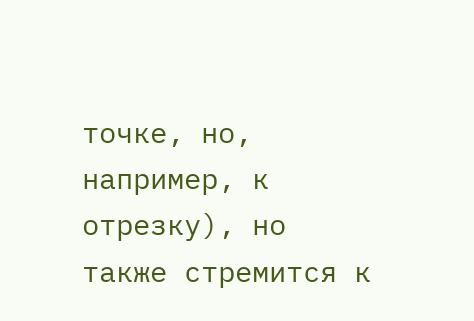точке, но, например, к отрезку), но также стремится к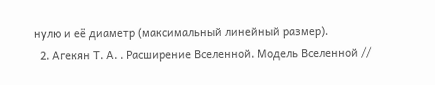нулю и её диаметр (максимальный линейный размер).
  2. Агекян Т. А. . Расширение Вселенной. Модель Вселенной //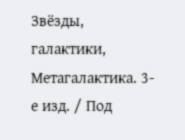Звёзды, галактики, Метагалактика. 3-е изд. / Под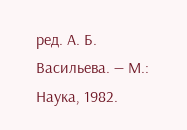ред. А. Б. Васильева. — М.: Наука, 1982.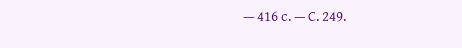— 416 с. — С. 249.